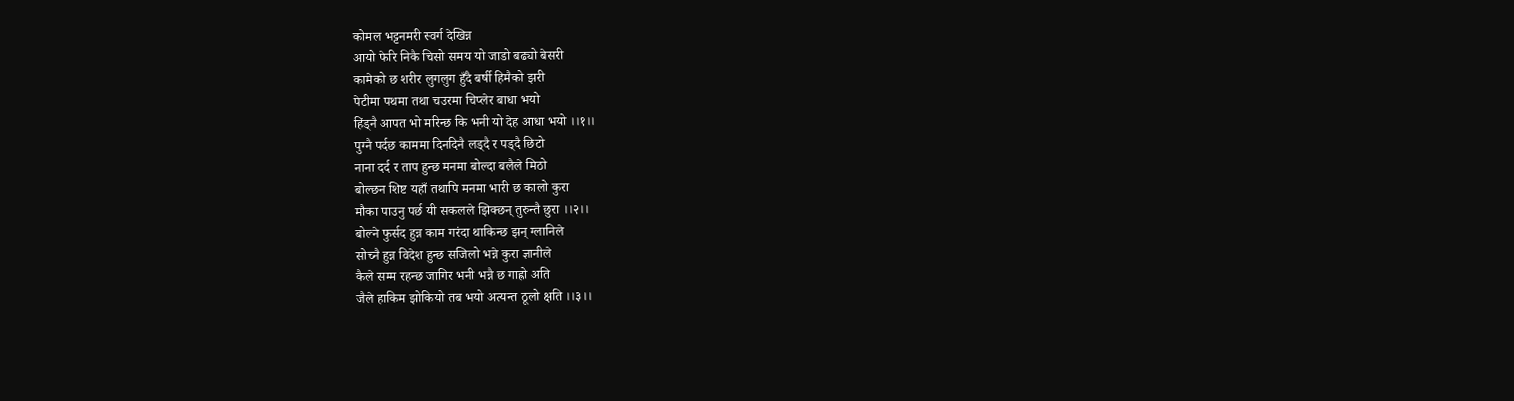कोमल भट्टनमरी स्वर्ग देखिन्न
आयो फेरि निकै चिसो समय यो जाडो बढ्यो बेसरी
कामेको छ शरीर लुगलुग हुँदै बर्षी हिमैको झरी
पेटीमा पथमा तथा चउरमा चिप्लेर बाधा भयो
हिंड्नै आपत भो मरिन्छ कि भनी यो देह आधा भयो ।।१।।
पुग्नै पर्दछ काममा दिनदिनै लड्दै र पड्दै छिटो
नाना दर्द र ताप हुन्छ मनमा बोल्दा बलैले मिठो
बोल्छन शिष्ट यहाँ तथापि मनमा भारी छ कालो कुरा
मौका पाउनु पर्छ यी सकलले झिक्छन् तुरुन्तै छुरा ।।२।।
बोल्ने फुर्सद हुन्न काम गरंदा थाकिन्छ झन् ग्लानिले
सोच्नै हुन्न विदेश हुन्छ सजिलो भन्ने कुरा ज्ञानीले
कैले सम्म रहन्छ जागिर भनी भन्नै छ गाह्रो अति
जैले हाकिम झोकियो तब भयो अत्यन्त ठूलो क्षति ।।३।।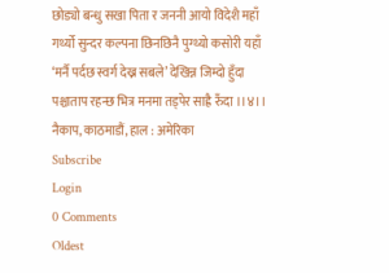छोड्यो बन्धु सखा पिता र जननी आयो विदेशै महाँ
गर्थ्यो सुन्दर कल्पना छिनछिनै पुग्थ्यो कसोरी यहाँ
‘मर्नै पर्दछ स्वर्ग देख्न सबले’ देखिन्न जिम्दो हुँदा
पश्चाताप रहन्छ भित्र मनमा तड्पेर साह्रै रुँदा ।।४।।
नैकाप, काठमाडौं, हाल : अमेरिका
Subscribe
Login
0 Comments
Oldest